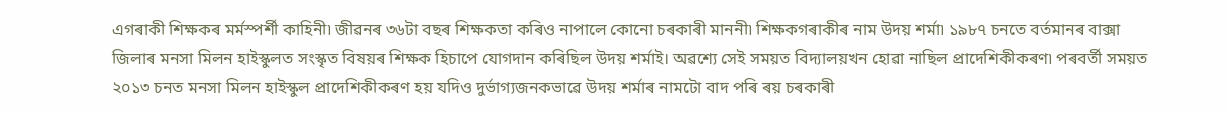এগৰাকী শিক্ষকৰ মৰ্মস্পৰ্শী কাহিনী৷ জীৱনৰ ৩৬টা বছৰ শিক্ষকতা কৰিও নাপালে কোনো চৰকাৰী মাননী৷ শিক্ষকগৰাকীৰ নাম উদয় শৰ্মা৷ ১৯৮৭ চনতে বৰ্তমানৰ বাক্সা জিলাৰ মনসা মিলন হাইস্কুলত সংস্কৃত বিষয়ৰ শিক্ষক হিচাপে যোগদান কৰিছিল উদয় শৰ্মাই। অৱশ্যে সেই সময়ত বিদ্যালয়খন হোৱা নাছিল প্ৰাদেশিকীকৰণ৷ পৰবৰ্তী সময়ত ২০১৩ চনত মনসা মিলন হাইস্কুল প্ৰাদেশিকীকৰণ হয় যদিও দুৰ্ভাগ্যজনকভাৱে উদয় শৰ্মাৰ নামটো বাদ পৰি ৰয় চৰকাৰী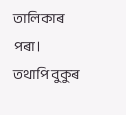তালিকাৰ পৰা।
তথাপি বুকুৰ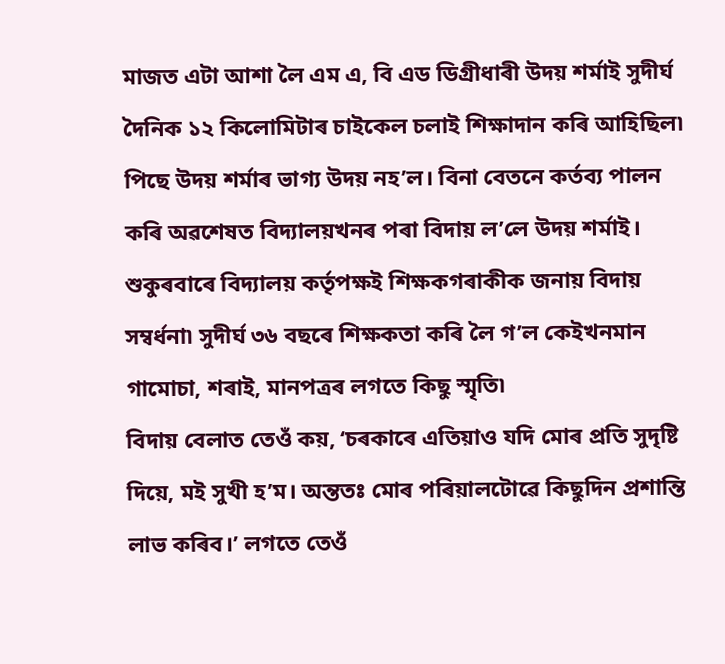মাজত এটা আশা লৈ এম এ, বি এড ডিগ্ৰীধাৰী উদয় শৰ্মাই সুদীৰ্ঘ দৈনিক ১২ কিলোমিটাৰ চাইকেল চলাই শিক্ষাদান কৰি আহিছিল৷ পিছে উদয় শৰ্মাৰ ভাগ্য উদয় নহ’ল। বিনা বেতনে কৰ্তব্য পালন কৰি অৱশেষত বিদ্যালয়খনৰ পৰা বিদায় ল’লে উদয় শৰ্মাই।
শুকুৰবাৰে বিদ্যালয় কৰ্তৃপক্ষই শিক্ষকগৰাকীক জনায় বিদায় সম্বৰ্ধনা৷ সুদীৰ্ঘ ৩৬ বছৰে শিক্ষকতা কৰি লৈ গ’ল কেইখনমান গামোচা, শৰাই, মানপত্ৰৰ লগতে কিছু স্মৃতি৷
বিদায় বেলাত তেওঁ কয়, ‘চৰকাৰে এতিয়াও যদি মোৰ প্ৰতি সুদৃষ্টি দিয়ে, মই সুখী হ’ম। অন্ততঃ মোৰ পৰিয়ালটোৱে কিছুদিন প্ৰশান্তি লাভ কৰিব।’ লগতে তেওঁ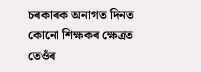চৰকাৰক অনাগত দিনত কোনো শিক্ষকৰ ক্ষেত্ৰত তেওঁৰ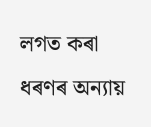লগত কৰা ধৰণৰ অন্যায়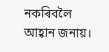নকৰিবলৈ আহ্বান জনায়।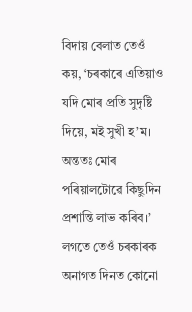বিদায় বেলাত তেওঁ কয়, ‘চৰকাৰে এতিয়াও যদি মোৰ প্ৰতি সুদৃষ্টি দিয়ে, মই সুখী হ’ম। অন্ততঃ মোৰ পৰিয়ালটোৱে কিছুদিন প্ৰশান্তি লাভ কৰিব।’ লগতে তেওঁ চৰকাৰক অনাগত দিনত কোনো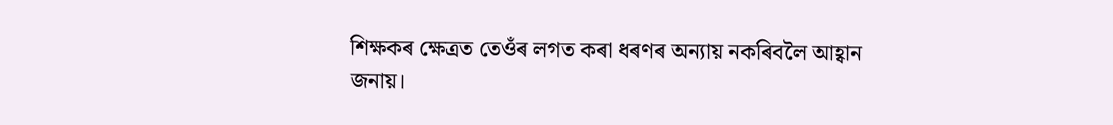শিক্ষকৰ ক্ষেত্ৰত তেওঁৰ লগত কৰা ধৰণৰ অন্যায় নকৰিবলৈ আহ্বান জনায়।